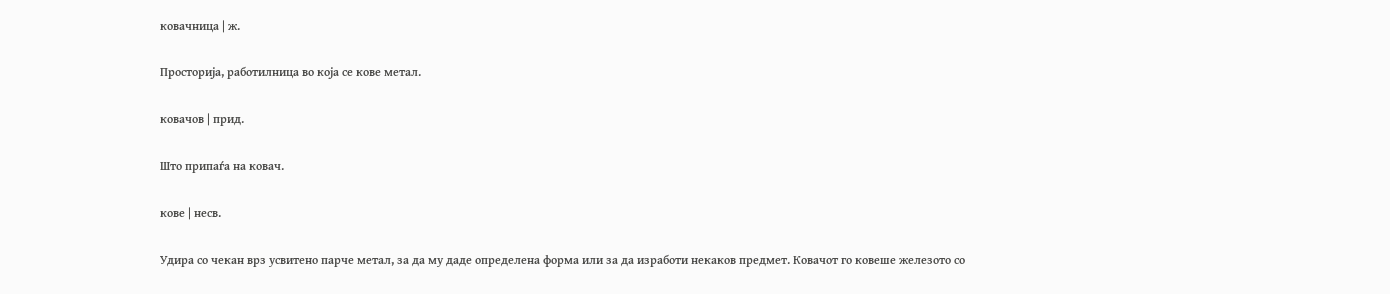ковачница | ж.

Просторија, работилница во која се кове метал.

ковачов | прид.

Што припаѓа на ковач.

кове | несв.

Удира со чекан врз усвитено парче метал, за да му даде определена форма или за да изработи некаков предмет. Ковачот го ковеше железото со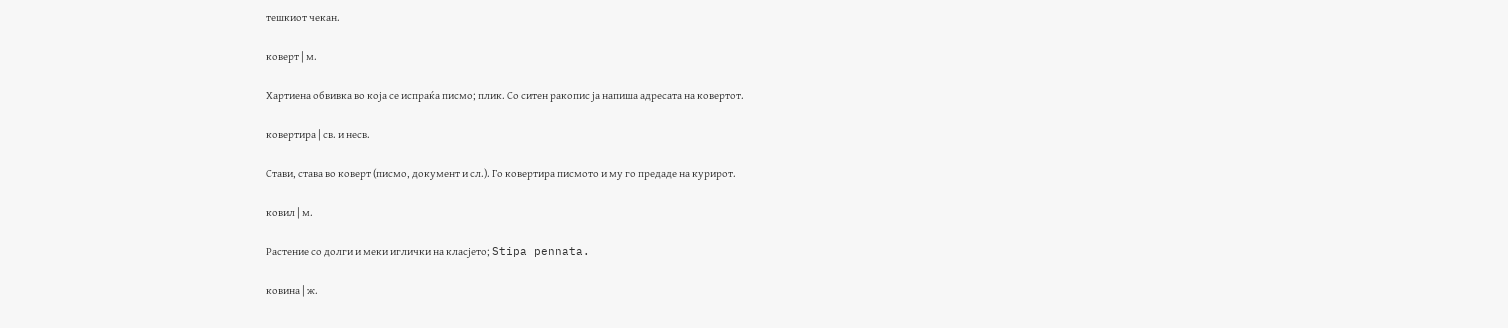тешкиот чекан.

коверт | м.

Хартиена обвивка во која се испраќа писмо; плик. Со ситен ракопис ја напиша адресата на ковертот.

ковертира | св. и несв.

Стави, става во коверт (писмо, документ и сл.). Го ковертира писмото и му го предаде на курирот.

ковил | м.

Растение со долги и меки иглички на класјето; Stipa pennata.

ковина | ж.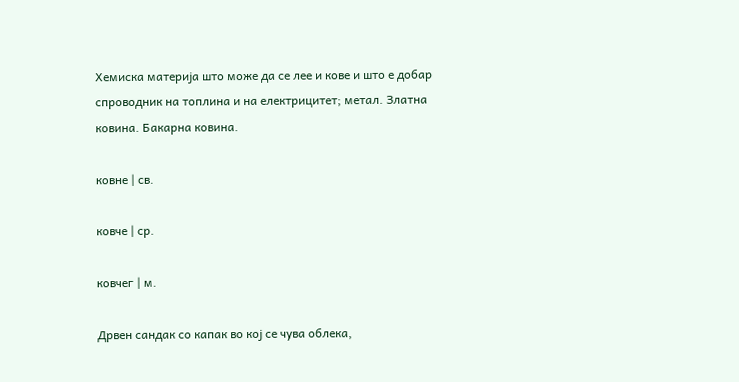Хемиска материја што може да се лее и кове и што е добар спроводник на топлина и на електрицитет; метал. Златна ковина. Бакарна ковина.

ковне | св.

ковче | ср.

ковчег | м.

Дрвен сандак со капак во кој се чува облека,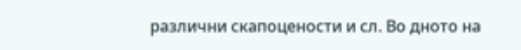различни скапоцености и сл. Во дното на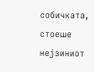собичката, стоеше нејзиниот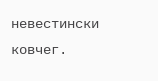невестински ковчег.